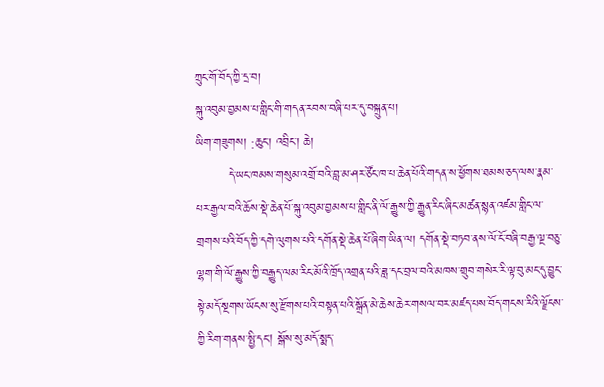ཀྲུང་གོ་བོད་ཀྱི་དྲ་བ།
སྐུ་འབུམ་བྱམས་པ་གླིང་གི་གདན་རབས་བཞི་པར་དུ་བསྐྲུན་པ།
ཡིག་གཟུགས། :ཆུང་། འབྲིང་། ཆེ།
        དེ་ཡང་ཁམས་གསུམ་འགྲོ་བའི་བླ་མ་ཤར་ཙོང་ཁ་པ་ཆེན་པོའི་གདན་ས་ཕྱོགས་ཐམས་ཅད་ལས་རྣམ་པར་རྒྱལ་བའི་ཆོས་སྡེ་ཆེན་པོ་སྐུ་འབུམ་བྱམས་པ་གླིང་ནི་ལོ་རྒྱུས་ཀྱི་རྒྱུན་རིང་ཞིང་མཚན་སྙན་འཛམ་གླིང་ལ་གྲགས་པའི་བོད་ཀྱི་དགེ་ལུགས་པའི་དགོན་སྡེ་ཆེན་པོ་ཞིག་ཡིན་ལ། དགོན་སྡེ་བཏབ་ནས་ལོ་ངོ་བཞི་བརྒྱ་ལྔ་བཅུ་ལྷག་གི་ལོ་རྒྱུས་ཀྱི་བརྒྱུད་ལམ་རིང་མོའི་ཁྲོད་འགྲན་པའི་ཟླ་དང་བྲལ་བའི་མཁས་གྲུབ་གསེར་རི་ལྟ་བུ་མང་དུ་བྱུང་སྟེ་མདོ་སྔགས་ཡོངས་སུ་རྫོགས་པའི་བསྟན་པའི་སྒྲོན་མེ་ཆེས་ཆེར་གསལ་བར་མཛད་པས་བོད་གངས་རིའི་ལྗོངས་ཀྱི་རིག་གནས་སྤྱི་དང། སྒོས་སུ་མདོ་སྨད་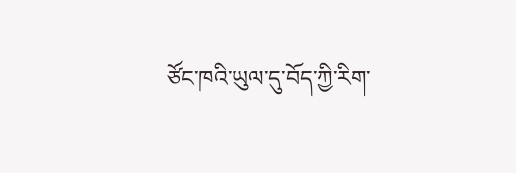ཙོང་ཁའི་ཡུལ་དུ་བོད་ཀྱི་རིག་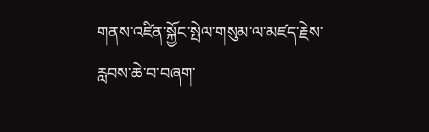གནས་འཛིན་སྐྱོང་སྤེལ་གསུམ་ལ་མཛད་རྗེས་རླབས་ཆེ་བ་བཞག་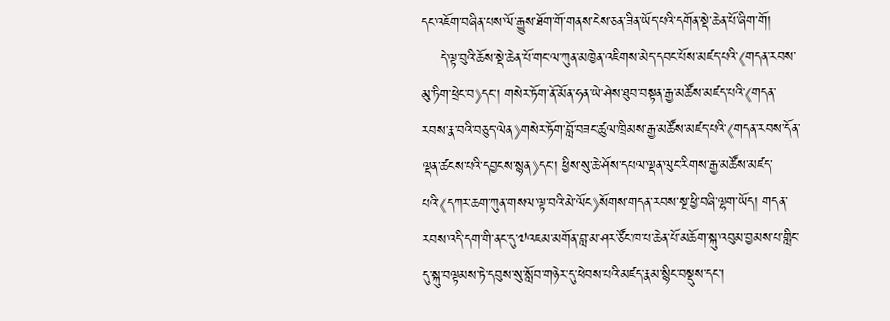དང་འཇོག་བཞིན་པས་ལོ་རྒྱུས་ཐོག་གོ་གནས་ངེས་ཅན་ཟིན་ཡོད་པའི་དགོན་སྡེ་ཆེན་པོ་ཞིག་གོ།
    དེ་ལྟ་བུའི་ཆོས་སྡེ་ཆེན་པོ་གང་ལ་ཀུན་མཁྱེན་འཇིགས་མེད་དབང་པོས་མཛད་པའི་《གདན་རབས་མུ་ཏིག་ཕྲེང་བ》དང་། གསེར་ཏོག་ནོ་མོན་ཧན་ཡེ་ཤེས་ཐུབ་བསྟན་རྒྱ་མཚོས་མཛད་པའི་《གདན་རབས་རྣ་བའི་བཅུད་ལེན》གསེར་ཏོག་བློ་བཟང་ཚུལ་ཁྲིམས་རྒྱ་མཚོས་མཛད་པའི་《གདན་རབས་དོན་ལྡན་ཚངས་པའི་དབྱངས་སྙན》དང་། ཕྱིས་སུ་ཆེ་ཤོས་དཔལ་ལྡན་ལུང་རིགས་རྒྱ་མཚོས་མཛད་པའི་《དཀར་ཆག་ཀུན་གསལ་ལྟ་བའི་མེ་ལོང》སོགས་གདན་རབས་སྔ་ཕྱི་བཞི་ལྷག་ཡོད། གདན་རབས་འདི་དག་གི་ནང་དུ་༧འཇམ་མགོན་བླ་མ་ཤར་ཙོང་ཁ་པ་ཆེན་པོ་མཆོག་སྐུ་འབུམ་བྱམས་པ་གླིང་དུ་སྐུ་བལྟམས་ཏེ་དབུས་སུ་སློབ་གཉེར་དུ་ཕེབས་པའི་མཛད་རྣམ་སྙིང་བསྡུས་དང་།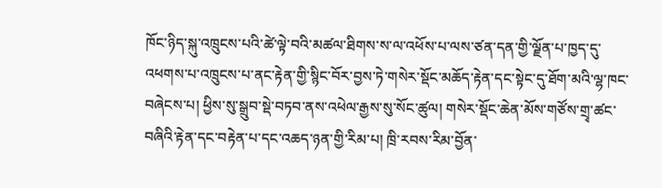ཁོང་ཉིད་སྐུ་འཁྲུངས་པའི་ཚེ་ལྟེ་བའི་མཚལ་ཐིགས་ས་ལ་འཕོས་པ་ལས་ཙན་དན་གྱི་ལྗོན་པ་ཁྱད་དུ་འཕགས་པ་འཁྲུངས་པ་ནང་རྟེན་གྱི་སྙིང་བོར་བྱས་ཏེ་གསེར་སྡོང་མཆོད་རྟེན་དང་སྟེང་དུ་ཐོག་མའི་ལྷ་ཁང་བཞེངས་པ། ཕྱིས་སུ་སྒྲུབ་སྡེ་བཏབ་ནས་འཕེལ་རྒྱས་སུ་སོང་ཚུལ། གསེར་སྡོང་ཆེན་མོས་གཙོས་གྲྭ་ཚང་བཞིའི་རྟེན་དང་བརྟེན་པ་དང་འཆད་ཉན་གྱི་རིམ་པ། ཁྲི་རབས་རིམ་བྱོན་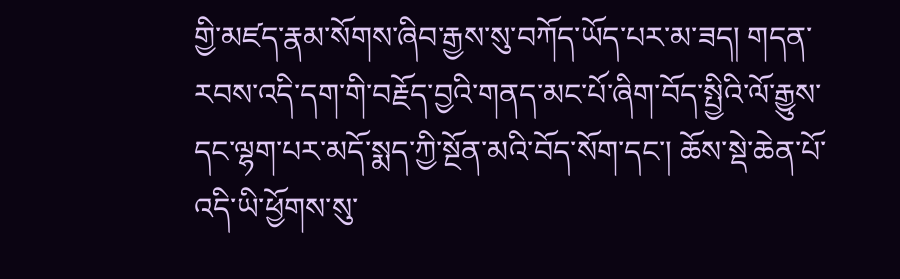གྱི་མཛད་རྣམ་སོགས་ཞིབ་རྒྱས་སུ་བཀོད་ཡོད་པར་མ་ཟད། གདན་རབས་འདི་དག་གི་བརྗོད་བྱའི་གནད་མང་པོ་ཞིག་བོད་སྤྱིའི་ལོ་རྒྱུས་དང་ལྷག་པར་མདོ་སྨད་ཀྱི་སྔོན་མའི་བོད་སོག་དང་། ཆོས་སྡེ་ཆེན་པོ་འདི་ཡི་ཕྱོགས་སུ་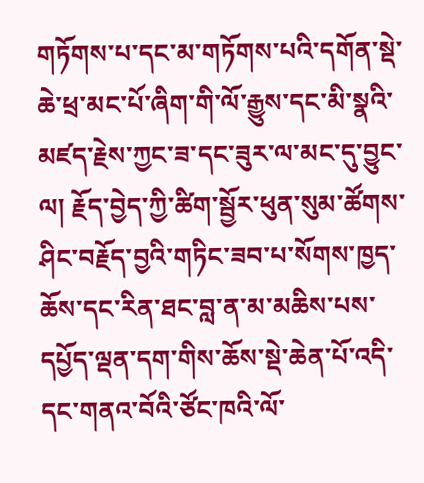གཏོགས་པ་དང་མ་གཏོགས་པའི་དགོན་སྡེ་ཆེ་ཕྲ་མང་པོ་ཞིག་གི་ལོ་རྒྱུས་དང་མི་སྣའི་མཛད་རྗེས་ཀྱང་ཟ་དང་ཟུར་ལ་མང་དུ་བྱུང་ལ། རྗོད་བྱེད་ཀྱི་ཚིག་སྦྱོར་ཕུན་སུམ་ཚོགས་ཤིང་བརྗོད་བྱའི་གཏིང་ཟབ་པ་སོགས་ཁྱད་ཆོས་དང་རིན་ཐང་བླ་ན་མ་མཆིས་པས་དཔྱོད་ལྡན་དག་གིས་ཆོས་སྡེ་ཆེན་པོ་འདི་དང་གནའ་བོའི་ཙོང་ཁའི་ལོ་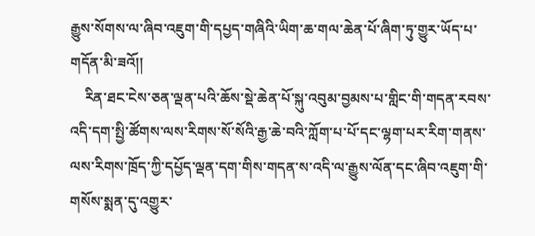རྒྱུས་སོགས་ལ་ཞིབ་འཇུག་གི་དཔྱད་གཞིའི་ཡིག་ཆ་གལ་ཆེན་པོ་ཞིག་ཏུ་གྱུར་ཡོད་པ་གདོན་མི་ཟའོ།།
    རིན་ཐང་ངེས་ཅན་ལྡན་པའི་ཆོས་སྡེ་ཆེན་པོ་སྐུ་འབུམ་བྱམས་པ་གླིང་གི་གདན་རབས་འདི་དག་སྤྱི་ཚོགས་ལས་རིགས་སོ་སོའི་རྒྱ་ཆེ་བའི་ཀློག་པ་པོ་དང་ལྷག་པར་རིག་གནས་ལས་རིགས་ཁྲོད་ཀྱི་དཔྱོད་ལྡན་དག་གིས་གདན་ས་འདི་ལ་རྒྱུས་ལོན་དང་ཞིབ་འཇུག་གི་གསོས་སྨན་དུ་འགྱུར་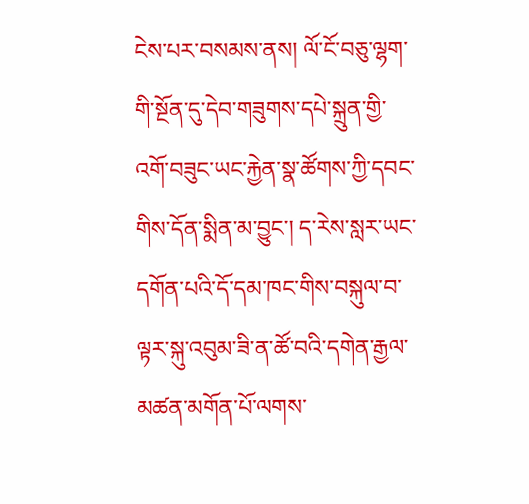ངེས་པར་བསམས་ནས། ལོ་ངོ་བཅུ་ལྷག་གི་སྔོན་དུ་དེབ་གཟུགས་དཔེ་སྐྲུན་གྱི་འགོ་བཟུང་ཡང་རྐྱེན་སྣ་ཚོགས་ཀྱི་དབང་གིས་དོན་སྨིན་མ་བྱུང་། ད་རེས་སླར་ཡང་དགོན་པའི་དོ་དམ་ཁང་གིས་བསྐུལ་བ་ལྟར་སྐུ་འབུམ་ཟི་ན་ཚོ་བའི་དགེན་རྒྱལ་མཚན་མགོན་པོ་ལགས་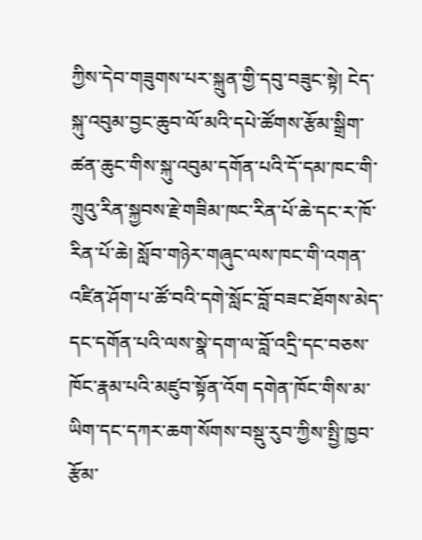ཀྱིས་དེབ་གཟུགས་པར་སྐྲུན་གྱི་དབུ་བཟུང་སྟེ། ངེད་སྐུ་འབུམ་བྱང་ཆུབ་ལོ་མའི་དཔེ་ཚོགས་རྩོམ་སྒྲིག་ཚན་ཆུང་གིས་སྐུ་འབུམ་དགོན་པའི་དོ་དམ་ཁང་གི་ཀྲུའུ་རིན་སྐྱབས་རྗེ་གཟིམ་ཁང་རིན་པོ་ཆེ་དང་ར་ཁོ་རིན་པོ་ཆེ། སློབ་གཉེར་གཞུང་ལས་ཁང་གི་འགན་འཛིན་ཤོག་པ་ཚོ་བའི་དགེ་སློང་བློ་བཟང་ཐོགས་མེད་དང་དགོན་པའི་ལས་སྣེ་དག་ལ་བློ་འདྲི་དང་བཅས་ཁོང་རྣམ་པའི་མཛུབ་སྟོན་འོག དགེན་ཁོང་གིས་མ་ཡིག་དང་དཀར་ཆག་སོགས་བསྡུ་རུབ་ཀྱིས་སྤྱི་ཁྱབ་རྩོམ་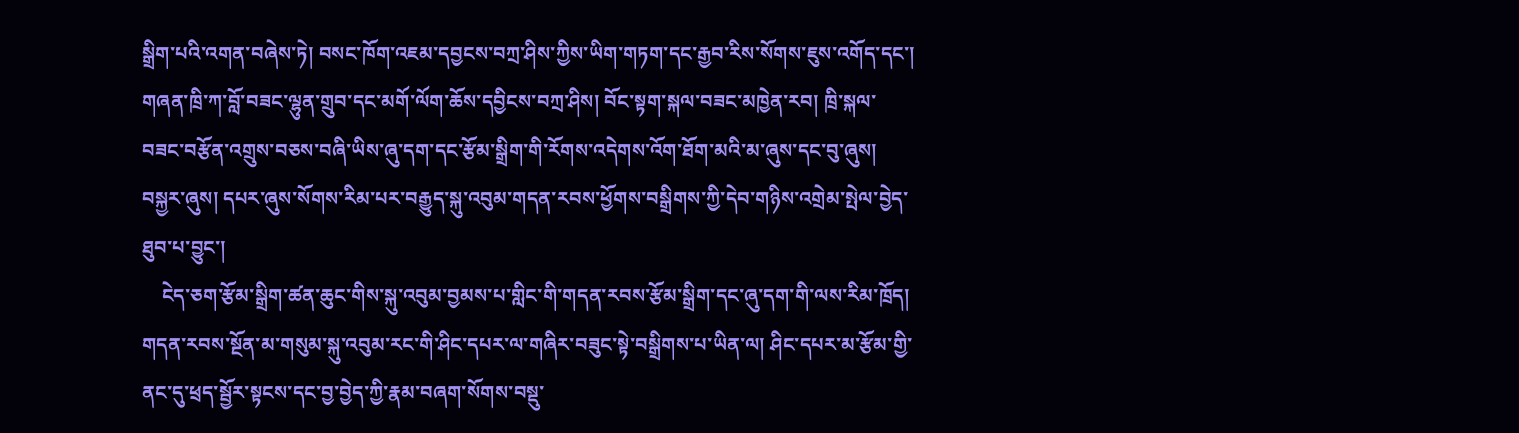སྒྲིག་པའི་འགན་བཞེས་ཏེ། བསང་ཁོག་འཇམ་དབྱངས་བཀྲ་ཤིས་ཀྱིས་ཡིག་གཏག་དང་རྒྱབ་རིས་སོགས་ཇུས་འགོད་དང་། གཞན་ཁྲི་ཀ་བློ་བཟང་ལྷུན་གྲུབ་དང་མགོ་ལོག་ཆོས་དབྱིངས་བཀྲ་ཤིས། བོང་སྟག་སྐལ་བཟང་མཁྱེན་རབ། ཁྲི་སྐལ་བཟང་བརྩོན་འགྲུས་བཅས་བཞི་ཡིས་ཞུ་དག་དང་རྩོམ་སྒྲིག་གི་རོགས་འདེགས་འོག་ཐོག་མའི་མ་ཞུས་དང་བུ་ཞུས། བསྐྱར་ཞུས། དཔར་ཞུས་སོགས་རིམ་པར་བརྒྱུད་སྐུ་འབུམ་གདན་རབས་ཕྱོགས་བསྒྲིགས་ཀྱི་དེབ་གཉིས་འགྲེམ་སྤེལ་བྱེད་ཐུབ་པ་བྱུང་།
    ངེད་ཅག་རྩོམ་སྒྲིག་ཚན་ཆུང་གིས་སྐུ་འབུམ་བྱམས་པ་གླིང་གི་གདན་རབས་རྩོམ་སྒྲིག་དང་ཞུ་དག་གི་ལས་རིམ་ཁྲོད། གདན་རབས་སྔོན་མ་གསུམ་སྐུ་འབུམ་རང་གི་ཤིང་དཔར་ལ་གཞིར་བཟུང་སྟེ་བསྒྲིགས་པ་ཡིན་ལ། ཤིང་དཔར་མ་རྩོམ་གྱི་ནང་དུ་ཕྲད་སྦྱོར་སྟངས་དང་བྱ་བྱེད་ཀྱི་རྣམ་བཞག་སོགས་བསྡུ་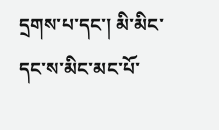དྲགས་པ་དང་། མི་མིང་དང་ས་མིང་མང་པོ་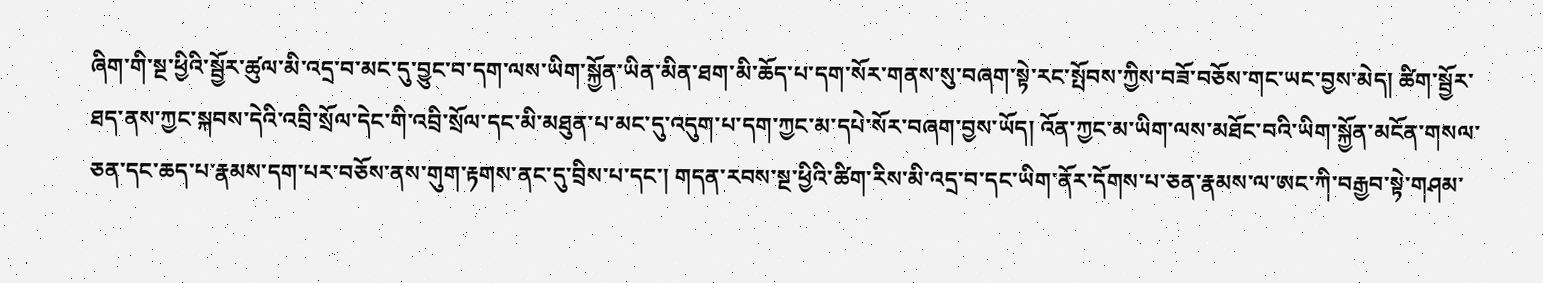ཞིག་གི་སྔ་ཕྱིའི་སྦྱོར་ཚུལ་མི་འདྲ་བ་མང་དུ་བྱུང་བ་དག་ལས་ཡིག་སྐྱོན་ཡིན་མིན་ཐག་མི་ཆོད་པ་དག་སོར་གནས་སུ་བཞག་སྟེ་རང་སྤོབས་ཀྱིས་བཟོ་བཅོས་གང་ཡང་བྱས་མེད། ཚིག་སྦྱོར་ཐད་ནས་ཀྱང་སྐབས་དེའི་འབྲི་སྲོལ་དེང་གི་འབྲི་སྲོལ་དང་མི་མཐུན་པ་མང་དུ་འདུག་པ་དག་ཀྱང་མ་དཔེ་སོར་བཞག་བྱས་ཡོད། འོན་ཀྱང་མ་ཡིག་ལས་མཐོང་བའི་ཡིག་སྐྱོན་མངོན་གསལ་ཅན་དང་ཆད་པ་རྣམས་དག་པར་བཅོས་ནས་གུག་རྟགས་ནང་དུ་བྲིས་པ་དང་། གདན་རབས་སྔ་ཕྱིའི་ཚིག་རིས་མི་འདྲ་བ་དང་ཡིག་ནོར་དོགས་པ་ཅན་རྣམས་ལ་ཨང་ཀི་བརྒྱབ་སྟེ་གཤམ་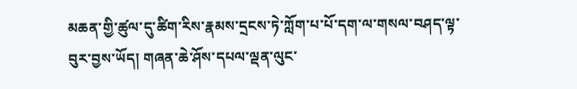མཆན་གྱི་ཚུལ་དུ་ཚིག་རིས་རྣམས་དྲངས་ཏེ་ཀློག་པ་པོ་དག་ལ་གསལ་བཤད་ལྟ་བུར་བྱས་ཡོད། གཞན་ཆེ་ཤོས་དཔལ་ལྡན་ལུང་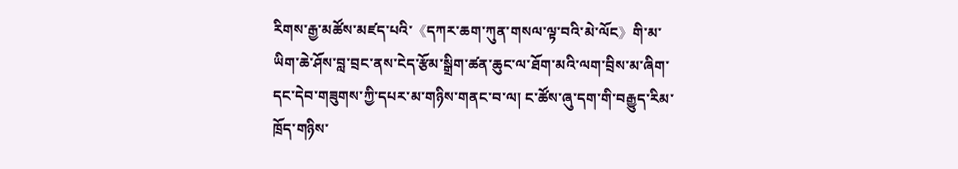རིགས་རྒྱ་མཚོས་མཛད་པའི་《དཀར་ཆག་ཀུན་གསལ་ལྟ་བའི་མེ་ལོང》གི་མ་ཡིག་ཆེ་ཤོས་བླ་བྲང་ནས་ངེད་རྩོམ་སྒྲིག་ཚན་ཆུང་ལ་ཐོག་མའི་ལག་བྲིས་མ་ཞིག་དང་དེབ་གཟུགས་ཀྱི་དཔར་མ་གཉིས་གནང་བ་ལ། ང་ཚོས་ཞུ་དག་གི་བརྒྱུད་རིམ་ཁྲོད་གཉིས་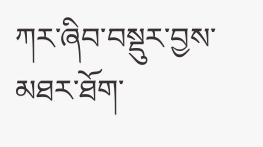ཀར་ཞིབ་བསྡུར་བྱས་མཐར་ཐོག་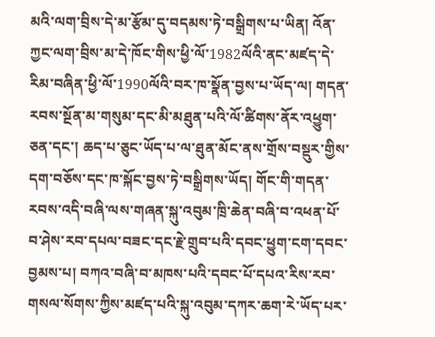མའི་ལག་བྲིས་དེ་མ་རྩོམ་དུ་བདམས་ཏེ་བསྒྲིགས་པ་ཡིན། འོན་ཀྱང་ལག་བྲིས་མ་དེ་ཁོང་གིས་ཕྱི་ལོ་1982ལོའི་ནང་མཛད་དེ་རིམ་བཞིན་ཕྱི་ལོ་1990ལོའི་བར་ཁ་སྣོན་བྱས་པ་ཡོད་ལ། གདན་རབས་སྔོན་མ་གསུམ་དང་མི་མཐུན་པའི་ལོ་ཚིགས་ནོར་འཕྱུག་ཅན་དང་། ཆད་པ་ཅུང་ཡོད་པ་ལ་ཐུན་མོང་ནས་གྲོས་བསྡུར་གྱིས་དག་བཅོས་དང་ཁ་སྐོང་བྱས་ཏེ་བསྒྲིགས་ཡོད། གོང་གི་གདན་རབས་འདི་བཞི་ལས་གཞན་སྐུ་འབུམ་ཁྲི་ཆེན་བཞི་བ་འཕན་པོ་བ་ཤེས་རབ་དཔལ་བཟང་དང་རྗེ་གྲུབ་པའི་དབང་ཕྱུག་ངག་དབང་བྱམས་པ། བཀའ་བཞི་བ་མཁས་པའི་དབང་པོ་དཔའ་རིས་རབ་གསལ་སོགས་ཀྱིས་མཛད་པའི་སྐུ་འབུམ་དཀར་ཆག་རེ་ཡོད་པར་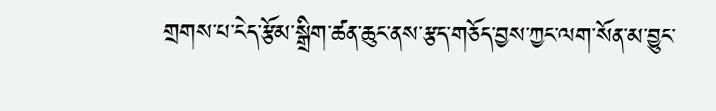གྲགས་པ་ངེད་རྩོམ་སྒྲིག་ཚན་ཆུང་ནས་རྩད་གཅོད་བྱས་ཀྱང་ལག་སོན་མ་བྱུང་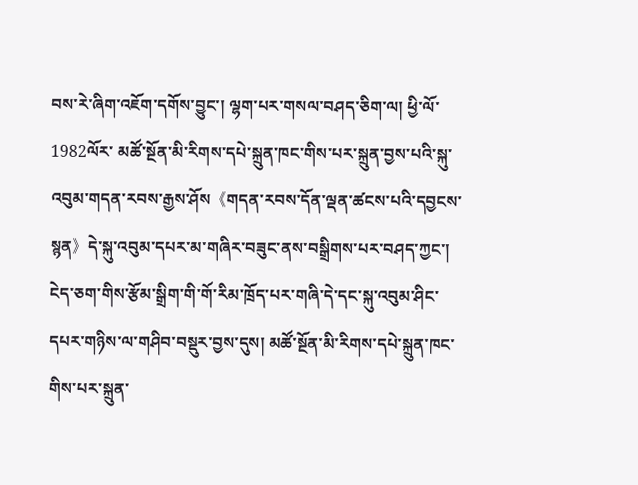བས་རེ་ཞིག་འཇོག་དགོས་བྱུང་། ལྷག་པར་གསལ་བཤད་ཅིག་ལ། ཕྱི་ལོ་1982ལོར་ མཚོ་སྔོན་མི་རིགས་དཔེ་སྐྲུན་ཁང་གིས་པར་སྐྲུན་བྱས་པའི་སྐུ་འབུམ་གདན་རབས་རྒྱས་ཤོས《གདན་རབས་དོན་ལྡན་ཚངས་པའི་དབྱངས་སྙན》དེ་སྐུ་འབུམ་དཔར་མ་གཞིར་བཟུང་ནས་བསྒྲིགས་པར་བཤད་ཀྱང་། ངེད་ཅག་གིས་རྩོམ་སྒྲིག་གི་གོ་རིམ་ཁྲོད་པར་གཞི་དེ་དང་སྐུ་འབུམ་ཤིང་དཔར་གཉིས་ལ་གཤིབ་བསྡུར་བྱས་དུས། མཚོ་སྔོན་མི་རིགས་དཔེ་སྐྲུན་ཁང་གིས་པར་སྐྲུན་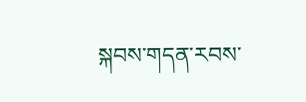སྐབས་གདན་རབས་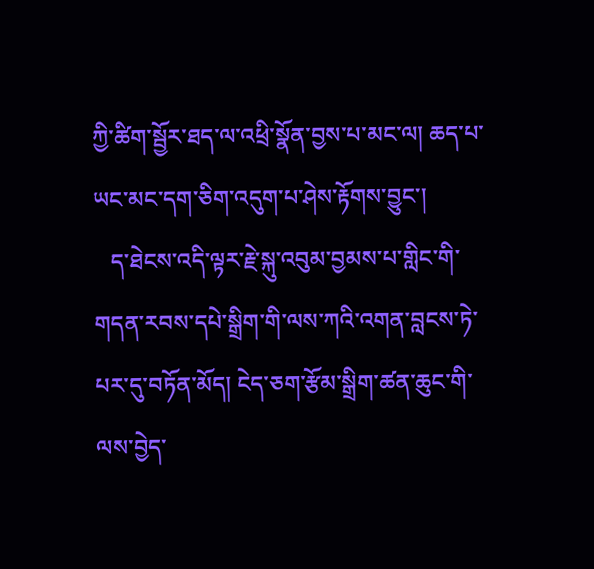ཀྱི་ཚིག་སྦྱོར་ཐད་ལ་འཕྲི་སྣོན་བྱས་པ་མང་ལ། ཆད་པ་ཡང་མང་དག་ཅིག་འདུག་པ་ཤེས་རྟོགས་བྱུང་།
   ད་ཐེངས་འདི་ལྟར་རྗེ་སྐུ་འབུམ་བྱམས་པ་གླིང་གི་གདན་རབས་དཔེ་སྒྲིག་གི་ལས་ཀའི་འགན་བླངས་ཏེ་པར་དུ་བཏོན་མོད། ངེད་ཅག་རྩོམ་སྒྲིག་ཚན་ཆུང་གི་ལས་བྱེད་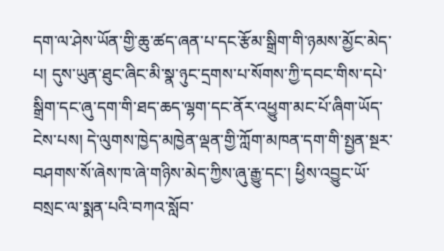དག་ལ་ཤེས་ཡོན་གྱི་ཆུ་ཚད་ཞན་པ་དང་རྩོམ་སྒྲིག་གི་ཉམས་མྱོང་མེད་པ། དུས་ཡུན་ཐུང་ཞིང་མི་སྣ་ཉུང་དྲགས་པ་སོགས་ཀྱི་དབང་གིས་དཔེ་སྒྲིག་དང་ཞུ་དག་གི་ཐད་ཆད་ལྷག་དང་ནོར་འཕྱུག་མང་པོ་ཞིག་ཡོད་ངེས་པས། དེ་ལུགས་ཁྱེད་མཁྱེན་ལྡན་གྱི་ཀློག་མཁན་དག་གི་སྤྱན་སྔར་བཤགས་སོ་ཞེས་ཁ་ཞེ་གཉིས་མེད་ཀྱིས་ཞུ་རྒྱུ་དང་། ཕྱིས་འབྱུང་ཡོ་བསྲང་ལ་སྨན་པའི་བཀའ་སློབ་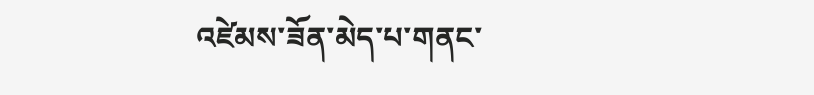འཛེམས་ཟོན་མེད་པ་གནང་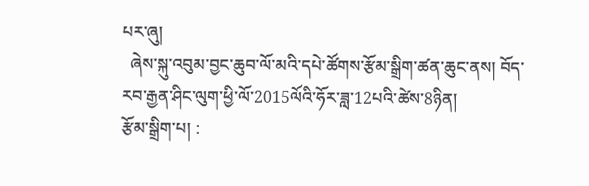པར་ཞུ།
  ཞེས་སྐུ་འབུམ་བྱང་ཆུབ་ལོ་མའི་དཔེ་ཚོགས་རྩོམ་སྒྲིག་ཚན་ཆུང་ནས། བོད་རབ་རྒྱན་ཤིང་ལུག་ཕྱི་ལོ་2015ལོའི་ཧོར་ཟླ་12པའི་ཚེས་8ཉིན།
རྩོམ་སྒྲིག་པ། :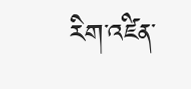རིག་འཛིན་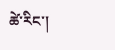ཚེ་རིང་།